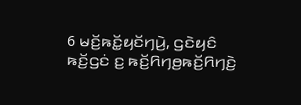6 ꤗꤢꤩ꤬ꤒꤢꤩ꤭ꤟꤢꤩꤚꤣꤧ꤬, ꤞꤢꤧꤟꤢꤨ ꤒꤢꤩ꤬ꤞꤢꤦ ꤢ꤬ ꤒꤢꤩ꤬ꤖꤚꤥ꤬ꤒꤢꤩ꤬ꤖꤚꤢꤧ꤬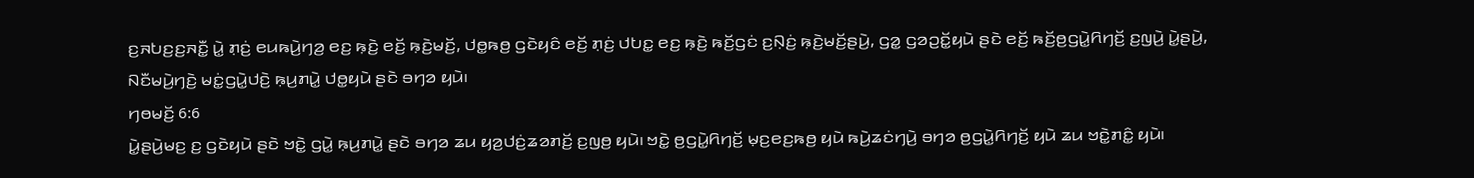ꤢ꤬ꤏꤝꤢ꤬ꤢ꤬ꤏꤢꤪ꤭ ꤣꤧ꤭ ꤊ꤫ꤢꤦ꤬ ꤕꤣꤒꤣꤧ꤬ꤚꤤ꤬ ꤕꤢ꤬ ꤒ꤫ꤢꤧ꤬ ꤕꤢꤩ꤬ ꤒ꤫ꤢꤧ꤬ꤗꤢꤩ꤬, ꤓꤥ꤭ꤒꤥ꤬ ꤞꤢꤧꤟꤢꤨ ꤕꤢꤩ꤬ ꤊ꤫ꤢꤦ꤬ ꤓꤝꤢ꤭ ꤕꤢ꤬ ꤒ꤫ꤢꤧ꤬ ꤒꤢꤩ꤬ꤞꤢꤦ ꤢ꤬ꤡ꤫ꤢꤦ꤬ ꤒ꤫ꤢꤧ꤬ꤗꤢꤩ꤬ꤔꤣꤧ꤬, ꤞꤤ꤭ ꤞꤤꤑꤢꤩ꤭ꤟꤣꤧ ꤔꤢꤧ ꤕꤢꤩ꤬ ꤒꤢꤩ꤬ꤥ꤬ꤞꤣꤧ꤭ꤖꤚꤢꤩ꤬ ꤢ꤬ꤜꤣꤧ꤬ ꤣꤧ꤭ꤔꤣꤧ꤬, ꤡꤢꤪꤗꤣꤧ꤬ꤚꤢꤧ꤬ ꤗꤢꤦ꤭ꤞꤣꤧ꤭ꤓꤢꤧ꤬ ꤒ꤫ꤣ꤬ꤊꤣꤧ꤭ ꤓꤥ꤭ꤟꤣꤧ ꤔꤢꤧ ꤋꤚꤤ ꤟꤣꤧ꤯
ꤚꤥꤗꤢꤩ꤬ 6:6
ꤣꤧ꤭ꤔꤣꤧ꤬ꤗꤢ꤬ ꤢ꤬ ꤞꤢꤧꤟꤣꤧ ꤔꤢꤧ ꤠꤢꤧ꤭ ꤞꤣꤧ꤭ ꤒ꤫ꤣ꤬ꤊꤣꤧ꤭ ꤔꤢꤧ ꤋꤚꤤ ꤘꤣ ꤟꤤ꤬ꤓꤢꤦ꤬ꤘꤤꤊꤢꤩ꤬ ꤢ꤬ꤜꤥ꤬ ꤟꤣꤧ꤯ ꤠꤢꤧ꤭ ꤥ꤬ꤞꤣꤧ꤭ꤖꤚꤢꤩ꤬ ꤗ꤫ꤢ꤬ꤕꤢ꤬ꤒꤥ꤬ ꤟꤣꤧ ꤒꤣꤧ꤬ꤘꤢꤦꤚꤣꤧ꤬ ꤋꤚꤤ ꤥ꤬ꤞꤣꤧ꤭ꤖꤚꤢꤩ꤬ ꤟꤣꤧ ꤘꤣ ꤠꤢꤧ꤭ꤊꤢꤨ꤭ ꤟꤣꤧ꤯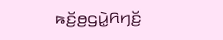ꤒꤢꤩ꤬ꤥ꤬ꤞꤣꤧ꤭ꤖꤚꤢꤩ꤬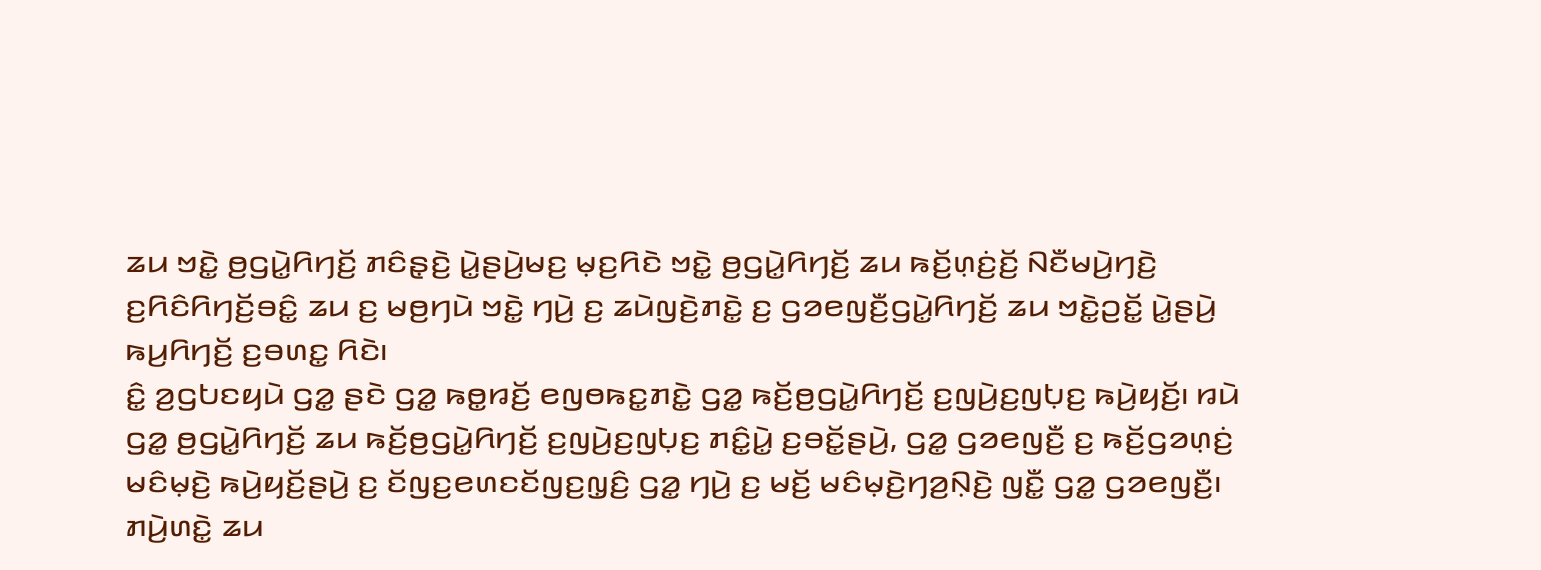ꤘꤣ ꤠꤢꤧ꤭ ꤥ꤬ꤞꤣꤧ꤭ꤖꤚꤢꤩ꤬ ꤊꤢꤨꤔ꤫ꤢꤧ꤬ ꤣꤧ꤭ꤔꤣꤧ꤬ꤗꤢ꤬ ꤗ꤫ꤢ꤬ꤖꤢꤧ ꤠꤢꤧ꤭ ꤥ꤬ꤞꤣꤧ꤭ꤖꤚꤢꤩ꤬ ꤘꤣ ꤒꤢꤩ꤬ꤛ꤫ꤢꤦ꤬ꤢꤩ꤬ ꤡꤢꤪꤗꤣꤧ꤬ꤚꤢꤧ꤬ ꤢ꤬ꤖꤢꤨꤖꤚꤢꤩ꤬ꤋꤢꤨ꤭ ꤘꤣ ꤢ꤬ ꤗꤥ꤬ꤚꤣꤧ ꤠꤢꤧ꤭ ꤚꤣꤧ꤬ ꤢ꤬ ꤘꤣꤧꤜꤢꤧ꤬ꤊꤢꤧ꤭ ꤢ꤬ ꤞꤤꤕꤜꤢꤪ꤬ꤞꤣꤧ꤭ꤖꤚꤢꤩ꤬ ꤘꤣ ꤠꤢꤧ꤭ꤑꤢꤩ꤭ ꤣꤧ꤭ꤔꤣꤧ꤬ ꤒꤣ꤬ꤖꤚꤢꤩ꤬ ꤢ꤬ꤋꤛꤢ꤭ ꤖꤢꤧ꤯
ꤢꤨ꤭ ꤤ꤬ꤞꤝꤢꤟꤣꤧ ꤞꤤ꤭ ꤔꤢꤧ ꤞꤤ꤭ ꤒꤥ꤭ꤙꤢꤩ꤬ ꤕꤜꤥꤒꤢ꤭ꤊꤢꤧ꤭ ꤞꤤ꤭ ꤒꤢꤩ꤬ꤥ꤬ꤞꤣꤧ꤭ꤖꤚꤢꤩ꤬ ꤢ꤬ꤜꤣꤧ꤬ꤢ꤬ꤜꤝ꤫ꤢ꤬ ꤒꤣꤧ꤬ꤟꤢꤩ꤬꤯ ꤙꤣꤧ ꤞꤤ꤭ ꤥ꤬ꤞꤣꤧ꤭ꤖꤚꤢꤩ꤬ ꤘꤣ ꤒꤢꤩ꤬ꤥ꤬ꤞꤣꤧ꤭ꤖꤚꤢꤩ꤬ ꤢ꤬ꤜꤣꤧ꤬ꤢ꤬ꤜꤝ꤫ꤢ꤬ ꤊꤢꤨ꤭ꤣꤧ꤭ ꤢ꤬ꤋꤢꤩ꤭ꤔꤣꤧ꤬, ꤞꤤ꤭ ꤞꤤꤕꤜꤢꤪ꤬ ꤢ꤬ ꤒꤢꤩ꤬ꤞꤤꤛ꤫ꤢꤦ꤬ ꤗꤢꤨꤗ꤫ꤢꤧ꤬ ꤒꤣꤧ꤬ꤟꤢꤩ꤬ꤔꤣꤧ꤬ ꤢ꤬ ꤢꤩꤜꤢ꤬ꤕꤛꤢꤢꤩꤜꤢ꤬ꤜ꤫ꤢꤨ꤬ ꤞꤤ꤭ ꤚꤣꤧ꤬ ꤢ꤬ ꤗꤢꤩ꤬ ꤗꤢꤨꤗ꤫ꤢꤧ꤬ꤚꤤ꤬ꤡ꤫ꤢꤧ꤬ ꤜꤢꤪ꤭ ꤞꤤ꤭ ꤞꤤꤕꤜꤢꤪ꤬꤯
ꤊꤣꤧ꤬ꤛꤢꤧ꤭ ꤘꤣ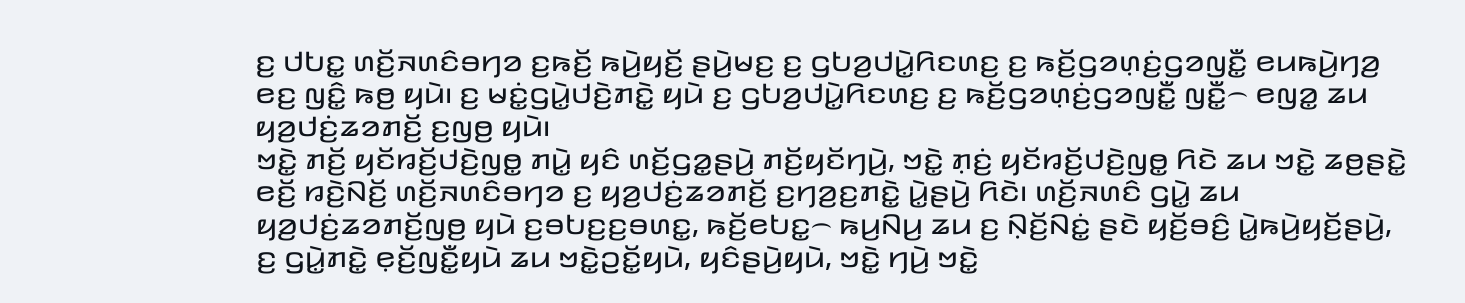ꤢ꤬ ꤓꤝꤢ꤭ ꤛꤢꤩ꤬ꤏꤛꤢꤨꤋꤚꤤ ꤢ꤬ꤒꤢꤩ꤬ ꤒꤣꤧ꤬ꤟꤢꤩ꤬ ꤔꤣꤧ꤬ꤗꤢ꤬ ꤢ꤬ ꤞꤝꤤ꤬ꤓꤣꤧ꤭ꤖꤢꤛꤢ꤬ ꤢ꤬ ꤒꤢꤩ꤬ꤞꤤꤛ꤫ꤢꤦ꤬ꤞꤤꤜꤢꤪ꤭ ꤕꤣꤒꤣꤧ꤬ꤚꤤ꤬ ꤕꤢ꤬ ꤜꤢꤨ꤭ ꤒꤥ꤬ ꤟꤣꤧ꤯ ꤢ꤬ ꤗꤢꤦ꤭ꤞꤣꤧ꤭ꤓꤢꤧ꤬ꤊꤢꤧ꤭ ꤟꤣꤧ ꤢ꤬ ꤞꤝꤤ꤬ꤓꤣꤧ꤭ꤖꤢꤛꤢ꤬ ꤢ꤬ ꤒꤢꤩ꤬ꤞꤤꤛ꤫ꤢꤦ꤬ꤞꤤꤜꤢꤪ꤭ ꤜꤢꤪ꤭꤮ ꤕꤜꤤ꤭ ꤘꤣ ꤟꤤ꤬ꤓꤢꤦ꤬ꤘꤤꤊꤢꤩ꤬ ꤢ꤬ꤜꤥ꤬ ꤟꤣꤧ꤯
ꤠꤢꤧ꤭ ꤊꤢꤩ꤬ ꤟꤢꤩꤙꤢꤩ꤬ꤓꤢꤧ꤬ꤜꤥ꤭ ꤊꤣꤧ꤭ ꤟꤢꤨ ꤛꤢꤩ꤬ꤞꤤ꤭ꤔꤣꤧ꤬ ꤊꤢꤩ꤬ꤟꤢꤩꤚꤣꤧ꤬, ꤠꤢꤧ꤭ ꤊ꤫ꤢꤦ꤬ ꤟꤢꤩꤙꤢꤩ꤬ꤓꤢꤧ꤬ꤜꤥ꤭ ꤖꤢꤧ ꤘꤣ ꤠꤢꤧ꤭ ꤘꤥ꤬ꤔꤢꤧ꤭ ꤕꤢꤩ꤬ ꤙꤢꤧ꤬ꤡꤢꤩ꤬ ꤛꤢꤩ꤬ꤏꤛꤢꤨꤋꤚꤤ ꤢ꤬ ꤟꤤ꤬ꤓꤢꤦ꤬ꤘꤤꤊꤢꤩ꤬ ꤢ꤬ꤚꤤ꤬ꤢ꤬ꤊꤢꤧ꤭ ꤣꤧ꤭ꤔꤣꤧ꤬ ꤖꤢꤧ꤯ ꤛꤢꤩ꤬ꤏꤛꤢꤨ ꤞꤣꤧ꤭ ꤘꤣ ꤟꤤ꤬ꤓꤢꤦ꤬ꤘꤤꤊꤢꤩ꤬ꤜꤥ꤬ ꤟꤣꤧ ꤢ꤬ꤋꤝꤢ꤬ꤢ꤬ꤋꤛꤢ꤭, ꤒꤢꤩ꤬ꤕꤝꤢ꤭꤮ ꤒꤣ꤬ꤡꤣ꤬ ꤘꤣ ꤢ꤬ ꤡ꤫ꤢꤩ꤬ꤡꤢꤦ꤭ ꤔꤢꤧ ꤟꤢꤩ꤬ꤋꤢꤨ꤬ ꤣꤧ꤭ꤒꤣꤧ꤬ꤟꤢꤩ꤬ꤔꤣꤧ꤬, ꤢ꤬ ꤞꤣꤧ꤭ꤊꤢꤧ꤭ ꤕ꤫ꤢꤩ꤬ꤜꤢꤪ꤭ꤟꤣꤧ ꤘꤣ ꤠꤢꤧ꤭ꤑꤢꤩ꤭ꤟꤣꤧ, ꤟꤢꤨꤔꤣꤧ꤬ꤟꤣꤧ, ꤠꤢꤧ꤭ ꤚꤣꤧ꤬ ꤠꤢꤧ꤭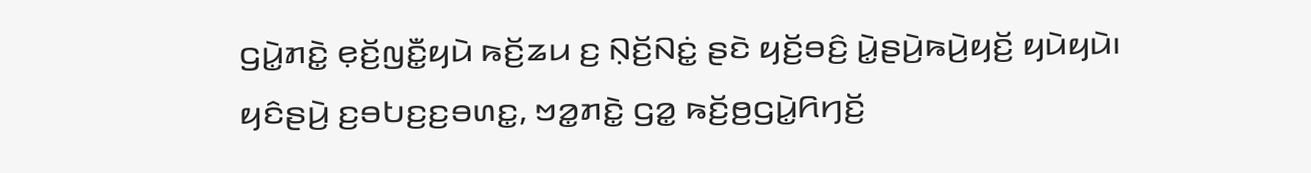ꤞꤣꤧ꤭ꤊꤢꤧ꤭ ꤕ꤫ꤢꤩ꤬ꤜꤢꤪ꤭ꤟꤣꤧ ꤒꤢꤩ꤬ꤘꤣ ꤢ꤬ ꤡ꤫ꤢꤩ꤬ꤡꤢꤦ꤭ ꤔꤢꤧ ꤟꤢꤩ꤬ꤋꤢꤨ꤬ ꤣꤧ꤭ꤔꤣꤧ꤬ꤒꤣꤧ꤬ꤟꤢꤩ꤬ ꤟꤣꤧꤟꤣꤧ꤯
ꤟꤢꤨꤔꤣꤧ꤬ ꤢ꤬ꤋꤝꤢ꤬ꤢ꤬ꤋꤛꤢ꤭, ꤠꤤ꤭ꤊꤢꤧ꤭ ꤞꤤ꤭ ꤒꤢꤩ꤬ꤥ꤬ꤞꤣꤧ꤭ꤖꤚꤢꤩ꤬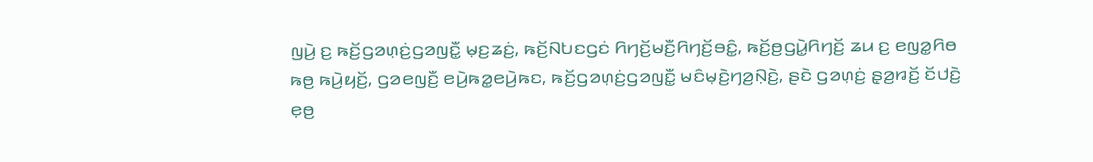ꤜꤣꤧ꤬ ꤢ꤬ ꤒꤢꤩ꤬ꤞꤤꤛ꤫ꤢꤦ꤬ꤞꤤꤜꤢꤪ꤭ ꤗ꤫ꤢ꤬ꤘꤢꤦ꤬, ꤒꤢꤩ꤬ꤡꤝꤢꤞꤢꤦ ꤖꤚꤢꤩ꤬ꤗꤢꤪ꤬ꤖꤚꤢꤩ꤬ꤋꤢꤨ꤭, ꤒꤢꤩ꤬ꤥ꤬ꤞꤣꤧ꤭ꤖꤚꤢꤩ꤬ ꤘꤣ ꤢ꤬ ꤕꤜꤤ꤭ꤖꤥ ꤒꤥ꤬ ꤒꤣꤧ꤬ꤟꤢꤩ꤬, ꤞꤤꤕꤜꤢꤪ꤬ ꤕꤣꤧ꤬ꤒꤤ꤭ꤕꤣꤧ꤬ꤒꤢ, ꤒꤢꤩ꤬ꤞꤤꤛ꤫ꤢꤦ꤬ꤞꤤꤜꤢꤪ꤭ ꤗꤢꤨꤗ꤫ꤢꤧ꤬ꤚꤤ꤬ꤡ꤫ꤢꤧ꤬, ꤔꤢꤧ ꤞꤤꤛ꤫ꤢꤦ꤬ ꤔ꤫ꤤ꤬ꤙꤢꤩ꤬ ꤢꤩꤓꤢꤧ꤬ ꤕ꤫ꤥ꤬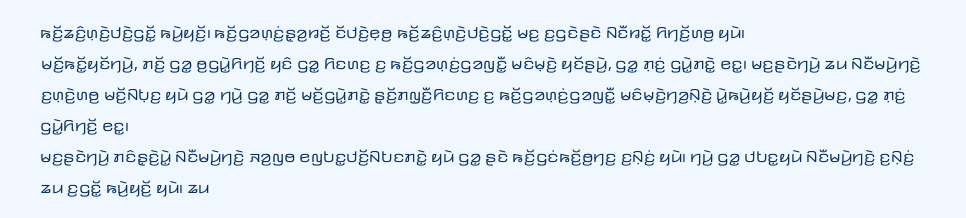ꤒꤢꤩ꤬ꤘꤢꤨ꤬ꤛ꤫ꤢꤧ꤬ꤓꤢꤧ꤬ꤞꤢꤩ꤭ ꤒꤣꤧ꤬ꤟꤢꤩ꤬꤯ ꤒꤢꤩ꤬ꤞꤤꤛ꤫ꤢꤦ꤬ꤔ꤫ꤤ꤬ꤙꤢꤩ꤬ ꤢꤩꤓꤢꤧ꤬ꤕ꤫ꤥ꤬ ꤒꤢꤩ꤬ꤘꤢꤨ꤬ꤛ꤫ꤢꤧ꤬ꤓꤢꤧ꤬ꤞꤢꤩ꤭ ꤗꤢ꤬ ꤢ꤬ꤞꤢꤧꤔꤢꤧ ꤡꤢꤪꤙꤢꤩ꤭ ꤖꤚꤢꤩ꤬ꤛꤥ꤬ ꤟꤣꤧ꤯
ꤗꤢꤩ꤬ꤒꤢꤩ꤭ꤟꤢꤩꤚꤣꤧ꤬, ꤊꤢꤩ꤬ ꤞꤤ꤭ ꤥ꤬ꤞꤣꤧ꤭ꤖꤚꤢꤩ꤬ ꤟꤢꤨ ꤞꤤ꤭ ꤖꤢꤛꤢ꤬ ꤢ꤬ ꤒꤢꤩ꤬ꤞꤤꤛ꤫ꤢꤦ꤬ꤞꤤꤜꤢꤪ꤭ ꤗꤢꤨꤗ꤫ꤢꤧ꤬ ꤟꤢꤩꤔꤣꤧ꤬, ꤞꤤ꤭ ꤊ꤫ꤢꤦ꤬ ꤞꤣꤧ꤭ꤊꤢꤧ꤭ ꤕꤢ꤭꤯ ꤗꤢ꤬ꤔꤢꤧꤚꤣꤧ꤬ ꤘꤣ ꤡꤢꤪꤗꤣꤧ꤬ꤚꤢꤧ꤬ ꤢ꤬ꤛ꤫ꤢꤧ꤬ꤛꤥ꤬ ꤗꤢꤩ꤬ꤡꤝ꤫ꤢ꤬ ꤟꤣꤧ ꤞꤤ꤭ ꤚꤣꤧ꤬ ꤞꤤ꤭ ꤊꤢꤩ꤬ ꤗꤢꤩ꤬ꤞꤣꤧ꤭ꤊꤢꤧ꤭ ꤔ꤫ꤢꤩ꤬ꤊꤜ꤫ꤢꤪ꤬ꤖꤢꤛꤢ꤬ ꤢ꤬ ꤒꤢꤩ꤬ꤞꤤꤛ꤫ꤢꤦ꤬ꤞꤤꤜꤢꤪ꤭ ꤗꤢꤨꤗ꤫ꤢꤧ꤬ꤚꤤ꤬ꤡ꤫ꤢꤧ꤬ ꤣꤧ꤭ꤒꤣꤧ꤬ꤟꤢꤩ꤬ ꤟꤢꤩꤔꤣꤧ꤬ꤗꤢ꤬, ꤞꤤ꤭ ꤊ꤫ꤢꤦ꤬ ꤞꤣꤧ꤭ꤖꤚꤢꤩ꤬ ꤕꤢ꤭꤯
ꤗꤢ꤬ꤔꤢꤧꤚꤣꤧ꤬ ꤊꤢꤨꤔ꤫ꤢꤧ꤬ꤣꤧ꤭ ꤡꤢꤪꤗꤣꤧ꤬ꤚꤢꤧ꤬ ꤏꤤ꤬ꤜꤥ ꤕꤜꤝꤢ꤭ꤓꤢꤩ꤬ꤡꤝꤢꤊꤢꤧ꤭ ꤟꤣꤧ ꤞꤤ꤭ ꤔꤢꤧ ꤒꤢꤩ꤬ꤞꤢꤦꤒꤢꤩ꤬ꤥ꤬ꤚꤢ꤬ ꤢ꤬ꤡ꤫ꤢꤦ꤬ ꤟꤣꤧ꤯ ꤚꤣꤧ꤬ ꤞꤤ꤭ ꤓꤝꤢ꤭ꤟꤣꤧ ꤡꤢꤪꤗꤣꤧ꤬ꤚꤢꤧ꤬ ꤢ꤬ꤡ꤫ꤢꤦ꤬ ꤘꤣ ꤢ꤬ꤞꤢꤩ꤭ ꤒꤣꤧ꤬ꤟꤢꤩ꤬ ꤟꤣꤧ꤯ ꤘꤣ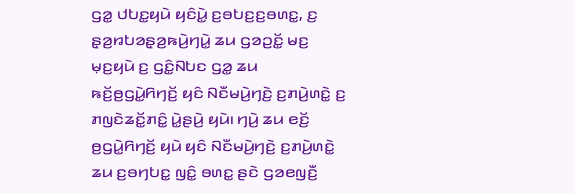ꤞꤤ꤭ ꤓꤝꤢ꤭ꤟꤣꤧ ꤟꤢꤨꤣꤧ꤭ ꤢ꤬ꤋꤝꤢ꤬ꤢ꤬ꤋꤛꤢ꤭, ꤢ꤬ ꤔ꤫ꤤ꤬ꤙꤝꤤꤔ꤫ꤤ꤬ꤒꤣꤧ꤬ꤚꤣꤧ꤭ ꤘꤣ ꤞꤤꤑꤢꤩ꤭ ꤗꤢ꤬ ꤗ꤫ꤢ꤬ꤟꤣꤧ ꤢ꤬ ꤞꤢꤨ꤭ꤡꤝꤢ ꤞꤤ꤭ ꤘꤣ ꤒꤢꤩ꤬ꤥ꤬ꤞꤣꤧ꤭ꤖꤚꤢꤩ꤬ ꤟꤢꤨ ꤡꤢꤪꤗꤣꤧ꤬ꤚꤢꤧ꤬ ꤢ꤬ꤊꤣꤧ꤬ꤛꤢꤧ꤭ ꤢ꤬ ꤊꤜꤢꤧꤘꤢꤩ꤭ꤊꤢꤨ꤭ ꤣꤧ꤭ꤔꤣꤧ꤬ ꤟꤣꤧ꤯ ꤚꤣꤧ꤬ ꤘꤣ ꤕꤢꤩ꤬ ꤥ꤬ꤞꤣꤧ꤭ꤖꤚꤢꤩ꤬ ꤟꤣꤧ ꤟꤢꤨ ꤡꤢꤪꤗꤣꤧ꤬ꤚꤢꤧ꤬ ꤢ꤬ꤊꤣꤧ꤬ꤛꤢꤧ꤭ ꤘꤣ ꤢ꤬ꤋꤚꤝꤢ꤭ ꤜꤢꤨ꤭ ꤋꤛꤢ꤭ ꤔꤢꤧ ꤞꤤꤕꤜꤢꤪ꤬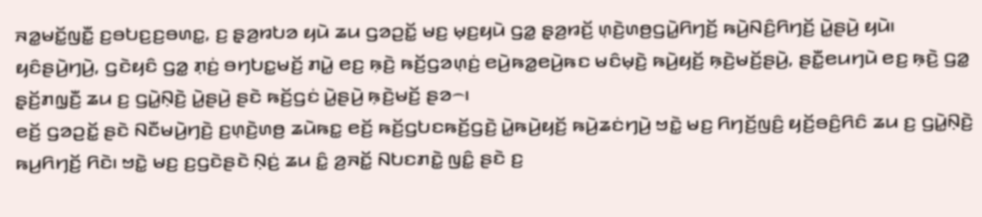ꤏꤤ꤭ꤗꤢꤩ꤭ꤜꤢꤪ꤭ ꤢ꤬ꤋꤝꤢ꤬ꤢ꤬ꤋꤛꤢ꤭, ꤢ꤬ ꤔ꤫ꤤ꤬ꤙꤝꤤ ꤟꤣꤧ ꤘꤣ ꤞꤤꤑꤢꤩ꤭ ꤗꤢ꤬ ꤗ꤫ꤢ꤬ꤟꤣꤧ ꤞꤤ꤭ ꤔ꤫ꤤ꤬ꤙꤢꤩ꤬ ꤛ꤫ꤢꤧ꤬ꤛꤥ꤬ꤞꤣꤧ꤭ꤖꤚꤢꤩ꤬ ꤒꤣꤧ꤬ꤡꤢꤨ꤬ꤖꤚꤢꤩ꤬ ꤣꤧ꤭ꤔꤣꤧ꤬ ꤟꤣꤧ꤯
ꤟꤢꤨꤔꤣꤧ꤬ꤚꤣꤧ꤬, ꤞꤢꤧꤟꤢꤨ ꤞꤤ꤭ ꤊ꤫ꤢꤦ꤬ ꤋꤚꤝꤢ꤭ꤗꤢꤩ꤬ ꤊꤣꤧ꤭ ꤕꤢ꤬ ꤒ꤫ꤢꤧ꤬ ꤒꤢꤩ꤬ꤞꤤꤛ꤫ꤢꤦ꤬ ꤕꤣꤧ꤬ꤒꤤ꤭ꤕꤣꤧ꤬ꤒꤢ ꤗꤢꤨꤗ꤫ꤢꤧ꤬ ꤒꤣꤧ꤬ꤟꤢꤩ꤬ ꤒ꤫ꤢꤧ꤬ꤗꤢꤩ꤬ꤔꤣꤧ꤬, ꤔꤢꤪ꤭ꤕꤣꤚꤣꤧ ꤕꤢ꤬ ꤒ꤫ꤢꤧ꤬ ꤞꤤ꤭ ꤔ꤫ꤢꤩ꤬ꤊꤜ꤫ꤢꤪ꤬ ꤘꤣ ꤢ꤬ ꤞꤣꤧ꤭ꤡ꤫ꤢꤧ꤬ ꤣꤧ꤭ꤔꤣꤧ꤬ ꤔꤢꤧ ꤒꤢꤩ꤬ꤞꤢꤦ ꤣꤧ꤭ꤔꤣꤧ꤬ ꤒ꤫ꤢꤧ꤬ꤗꤢꤩ꤬ ꤔꤤ꤮꤯
ꤕꤢꤩ꤬ ꤞꤤꤑꤢꤩ꤭ ꤔꤢꤧ ꤡꤢꤪꤗꤣꤧ꤬ꤚꤢꤧ꤬ ꤢ꤬ꤛ꤫ꤢꤧ꤬ꤛꤥ꤬ ꤘꤣꤧꤒꤢ꤭ ꤕꤢꤩ꤬ ꤒꤢꤩ꤬ꤞꤝꤢꤒꤢꤩ꤬ꤞꤢꤧ꤬ ꤣꤧ꤭ꤒꤣꤧ꤬ꤟꤢꤩ꤬ ꤒꤣꤧ꤬ꤘꤢꤦꤚꤣꤧ꤬ ꤠꤢꤧ꤭ ꤗꤢ꤬ ꤖꤚꤢꤩ꤬ꤜꤢꤨ꤬ ꤟꤢꤩ꤬ꤋꤢꤨ꤬ꤖꤢꤨ ꤘꤣ ꤢ꤬ ꤞꤣꤧ꤭ꤡ꤫ꤢꤧ꤬ ꤒꤣ꤬ꤖꤚꤢꤩ꤬ ꤖꤢꤧ꤯ ꤠꤢꤧ꤭ ꤗꤢ꤬ ꤢ꤬ꤞꤢꤧꤔꤢꤧ ꤡ꤫ꤢꤦ꤬ ꤘꤣ ꤢꤨ꤭ ꤤ꤬ꤏꤢꤩ꤭ ꤡꤝꤢꤊꤢꤧ꤭ ꤜꤢꤨ꤭ ꤔꤢꤧ ꤢ꤬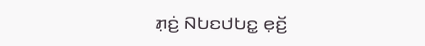ꤊ꤫ꤢꤦ꤬ ꤡꤝꤢꤓꤝꤢ꤭ ꤕ꤫ꤢꤩ꤬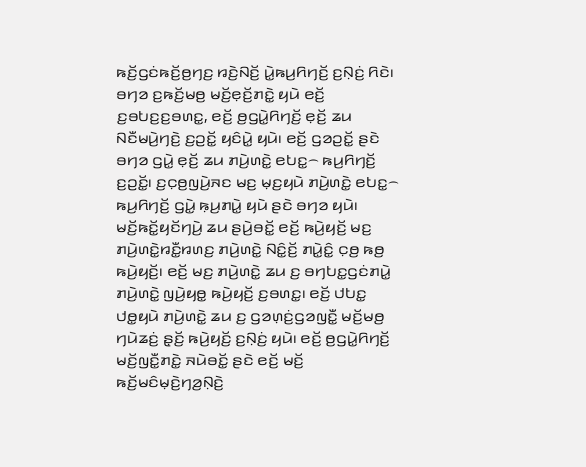ꤒꤢꤩ꤬ꤞꤢꤦꤒꤢꤩ꤬ꤥ꤬ꤚꤢ꤬ ꤙꤢꤧ꤬ꤡꤢꤩ꤬ ꤣꤧ꤭ꤒꤣ꤬ꤖꤚꤢꤩ꤬ ꤢ꤬ꤡ꤫ꤢꤦ꤬ ꤖꤢꤧ꤯
ꤋꤚꤤ ꤢ꤬ꤒꤢꤩ꤬ꤗꤥ꤬ ꤗꤢꤩ꤬ꤕ꤫ꤢꤩ꤬ꤊꤢꤧ꤭ ꤟꤣꤧ ꤕꤢꤩ꤬ ꤢ꤬ꤋꤝꤢ꤬ꤢ꤬ꤋꤛꤢ꤭, ꤕꤢꤩ꤬ ꤥ꤬ꤞꤣꤧ꤭ꤖꤚꤢꤩ꤬ ꤕ꤫ꤢꤩ꤬ ꤘꤣ ꤡꤢꤪꤗꤣꤧ꤬ꤚꤢꤧ꤬ ꤢ꤬ꤑꤢꤩ꤭ ꤟꤢꤨꤣꤧ꤭ ꤟꤣꤧ꤯ ꤕꤢꤩ꤬ ꤞꤤꤑꤢꤩ꤭ ꤔꤢꤧ ꤋꤚꤤ ꤞꤣꤧ꤭ ꤕ꤫ꤢꤩ꤬ ꤘꤣ ꤊꤣꤧ꤬ꤛꤢꤧ꤭ ꤕꤝꤢ꤭꤮ ꤒꤣ꤬ꤖꤚꤢꤩ꤬ ꤢ꤬ꤑꤢꤩ꤭꤯ ꤢ꤬ꤍ꤫ꤥ꤬ꤜꤣꤧ꤬ꤏꤢ ꤗꤢ꤬ ꤗ꤫ꤢ꤬ꤟꤣꤧ ꤊꤣꤧ꤬ꤛꤢꤧ꤭ ꤕꤝꤢ꤭꤮ ꤒꤣ꤬ꤖꤚꤢꤩ꤬ ꤞꤣꤧ꤭ ꤒ꤫ꤣ꤬ꤊꤣꤧ꤭ ꤟꤣꤧ ꤔꤢꤧ ꤋꤚꤤ ꤟꤣꤧ꤯
ꤗꤢꤩ꤬ꤒꤢꤩ꤭ꤟꤢꤩꤚꤣꤧ꤬ ꤘꤣ ꤔꤣꤧ꤬ꤋꤢꤩ꤭ ꤕꤢꤩ꤬ ꤒꤣꤧ꤬ꤟꤢꤩ꤬ ꤗꤢ꤬ ꤊꤣꤧ꤬ꤛꤢꤧ꤭ꤙꤢꤪ꤭ꤙꤛꤢ꤬ ꤊꤣꤧ꤬ꤛꤢꤧ꤭ ꤡꤢꤨ꤭ꤢꤩ꤬ ꤊꤣꤧ꤭ꤢꤨ꤭ ꤍ꤫ꤥ꤬ ꤒꤥ꤬ ꤒꤣꤧ꤬ꤟꤢꤩ꤬꤯ ꤕꤢꤩ꤬ ꤗꤢ꤬ ꤊꤣꤧ꤬ꤛꤢꤧ꤭ ꤘꤣ ꤢ꤬ ꤋꤚꤝꤢ꤭ꤞꤢꤦꤊꤣꤧ꤭ ꤊꤣꤧ꤬ꤛꤢꤧ꤭ ꤜꤣꤧ꤬ꤟꤥ꤭ ꤒꤣꤧ꤬ꤟꤢꤩ꤬ ꤢ꤬ꤋꤛꤢ꤭꤯ ꤕꤢꤩ꤬ ꤓꤝꤢ꤭ ꤓꤥ꤭ꤟꤣꤧ ꤊꤣꤧ꤬ꤛꤢꤧ꤭ ꤘꤣ ꤢ꤬ ꤞꤤꤛ꤫ꤢꤦ꤬ꤞꤤꤜꤢꤪ꤭ ꤗꤢꤩ꤬ꤗꤥ꤬ ꤚꤣꤧꤘꤢꤦ꤬ ꤔ꤫ꤢꤩ꤬ ꤒꤣꤧ꤬ꤟꤢꤩ꤬ ꤢ꤬ꤡ꤫ꤢꤦ꤬ ꤟꤣꤧ꤯ ꤕꤢꤩ꤬ ꤥ꤬ꤞꤣꤧ꤭ꤖꤚꤢꤩ꤬ ꤗꤢꤩ꤬ꤜꤢꤪ꤭ꤊꤢꤧ꤭ ꤏꤣꤧꤋꤢꤩ꤭ ꤔꤢꤧ ꤕꤢꤩ꤬ ꤗꤢꤩ꤬ ꤒꤢꤩ꤬ꤗꤢꤨꤗ꤫ꤢꤧ꤬ꤚꤤ꤬ꤡ꤫ꤢꤧ꤬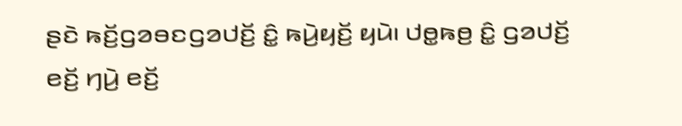ꤔꤢꤧ ꤒꤢꤩ꤬ꤞꤤꤋꤢꤞꤤꤓꤢꤩ꤬ ꤢꤨ꤭ ꤒꤣꤧ꤬ꤟꤢꤩ꤬ ꤟꤣꤧ꤯ ꤓꤥ꤭ꤒꤥ꤬ ꤢꤨ꤭ ꤞꤤꤓꤢꤩ꤬ ꤕꤢꤩ꤬ ꤚꤣꤧ꤬ ꤕꤢꤩ꤬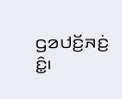ꤞꤤꤓꤢꤩ꤬ꤏꤢꤦ꤬ ꤢꤨ꤭꤯